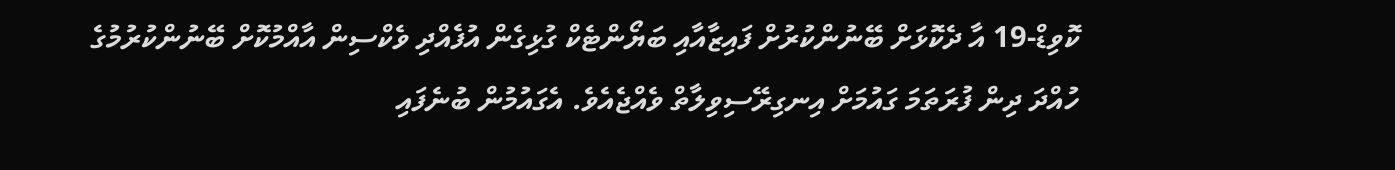ކޮވިޑް-19 އާ ދެކޮޅަށް ބޭނުންކުރުށް ފައިޒާއާއި ބަޔޯންޓެކް ގުޅިގެން އުފެއްދި ވެކްސިން އާއްމުކޮށް ބޭނުންކުރުމުގެ ހުއްދަ ދިން ފުރަތަމަ ގައުމަށް އިނގިރޭސިވިލާތް ވެއްޖެއެވެ. އެގައުމުން ބުނެފައި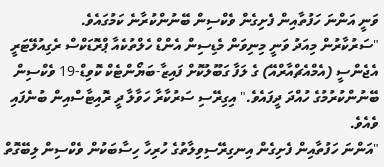ވަނީ އަންނަ ހަފުތާއިން ފެށިގެން ވެކްސިން ބޭނުންކުރާނެ ކަމުގައެވެ.
"ސަރުކާރުން މިއަދު ވަނީ މިނިވަން މެޑިސިން އެންޑް ހެލްތުކެއާ ޕްރޮޑަކްސް ރެގިއުލޭޓަރީ އެޖެންސީ (އެމްއެޗްއާރްއޭ) ގެ ލަފާ ގަބޫލުކޮށް ފައިޒާ-ބަޔޯންޓެކް ކޮވިޑް-19 ވެކްސިން ބޭނުންކުރުމުގެ ހުއްދަ ދީފައެވެ." އިގިރޭސި ސަރުކާރާ ހަވާލާ ދީ ރޮއިޓާސްއިން ބުނެފައި ވެއެވެ.
"އަންނަ ހަފުތާއިން ފެށިގެން އިނގިރޭސިވިލާތުގެ ހުރިހާ ހިސާބަކުން ވެކްސިން ލިބޭގޮތް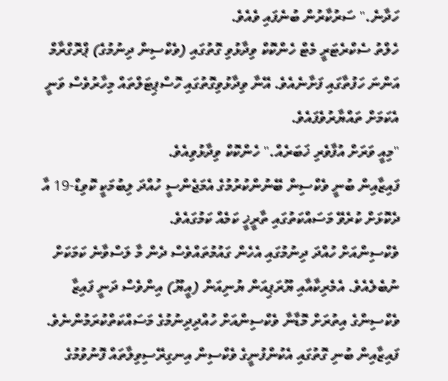ހަދާނެ." ސަރުކާރުން ބުނެފައި ވެއެވެ.
ހެލްތު ސެކްރެޓަރީ މެޓް ހެންކޮކް ވިދާޅުވި ގޮތުގައި (ވެކްސިން ދިނުމުގެ) ޕްރޮގްރާމް އަންނަ ހަފުތާގައި ފަށާނެއެވެ. އޭނާ ވިދާޅުވިގޮތުގައި ހޮސްޕިޓަލްތައް މިހާރުވެސް ވަނީ އެކަމަށް ތައްޔާރުވެފައެވެ.
"މިއީ ވަރަށް އުފާވެރި ޚަބަރެއް." ހެންކޮކް ވިދާޅުވިއެވެ.
ފައިޒާއިން ބުނީ ވެކްސިން ބޭނުންކުރުމުގެ އެމަޖެންސީ ހުއްދަ ލިބުމަކީ ކޮވިޑް-19 އާ ދެކޮޅަށް ކުރެވޭ މަސައްކަތުގައި ތާރީޚީ ކަމެއް ކަމުގައެވެ.
ވެކްސިންއަށް ހުއްދަ ދިނުމުގައި އެހެން ގައުމުތައްވެސް ދެން މާ ލަސްވާނެ ކަމަކަށް ނުބެލެއެވެ. އެމެރިކާއާއި ޔޫރަޕިއަން ޔުނިއަން (އީޔޫ) އިންވެސް ދަނީ ފައިޒާ ވެކްސިންގެ އިތުރަށް މޮޑާނާ ވެކްސިންއަށް ހުއްދިދިނުމުގެ މަސައްކަތްކުރަމުންނެވެ.
ފައިޒާއިން ބުނި ގޮތުގައި އެކުންފުނީގެ ވެކްސިން އިނގިރޭސިވިލާތައް ފޮނުވުމުގެ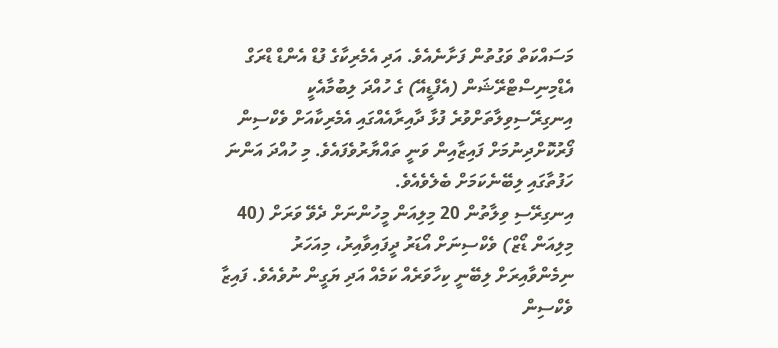މަސައްކަތް ވަގުތުން ފަށާނެއެވެ. އަދި އެމެރިކާގެ ފުޑް އެންޑް ޑްރަގް އެޑްމިނިސްޓްރޭޝަން (އެފްޑީއޭ) ގެ ހުއްދަ ލިބުމާއެކީ އިނގިރޭސިވިލާތަށްވުރެ ފުޅާ ދާއިރާއެއްގައި އެމެރިކާއަށް ވެކްސިން ފޯރުކޮށްދިނުމަށް ފައިޒާއިން ވަނީ ތައްޔާރުވެފައެވެ. މި ހުއްދަ އަންނަ ހަފުތާގައި ލިބޭނެކަމަށް ބެލެވެއެވެ.
އިނގިރޭސި ވިލާތުން 20 މިލިއަން މީހުންނަށް ދެވޭ ވަރަށް (40 މިލިއަން ޑޯޒް) ވެކްސިނަށް އޯޑަރު ދީފައިވާއިރު، މިއަހަރު ނިމެންވާއިރަށް ލިބޭނީ ކިހާވަރެއް ކަމެއް އަދި ޔަގީން ނުވެއެވެ. ފައިޒާ ވެކްސިން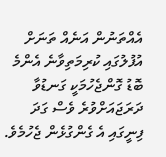އެއްތަނުން އަނެއް ތަނަށް އުފުލުގައި ކުރިމަތިވާނެ އެންމެ ބޮޑު ގޮންޖެހުމަކީ ގަނޑުވާ ދަރަޖައަށްވުރެ ވެސް ގަދަ ފިނީގައި އެ ގެންގުޅެން ޖެހުމެވެ.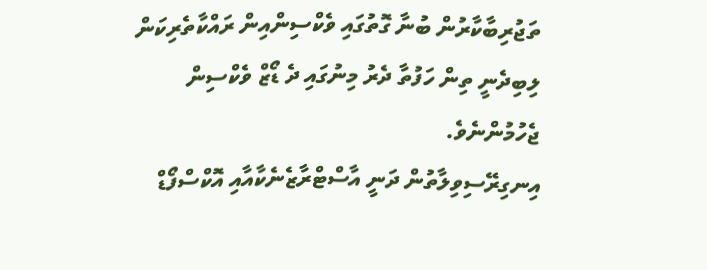ތަޖުރިބާކާރުން ބުނާ ގޮތުގައި ވެކްސިންއިން ރައްކާތެރިކަން ލިބިދެނީ ތިން ހަފުތާ ދެރު މިނުގައި ދެ ޑޯޒް ވެކްސިން ޖެހުމުންނެވެ.
އިނގިރޭސިވިލާތުން ދަނީ އާސްޓްރާޒެނެކާއާއި އޮކްސްފޯޑް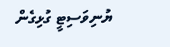ޔުނިވަސިޓީ ގުޅިގެން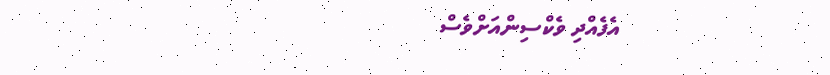އެފެއްދި ވެކްސިންއަށްވެސް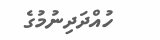ހުއްދަދިނުމުގެ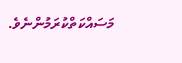މަސައްކަތްކުރަމުންނެވެ.